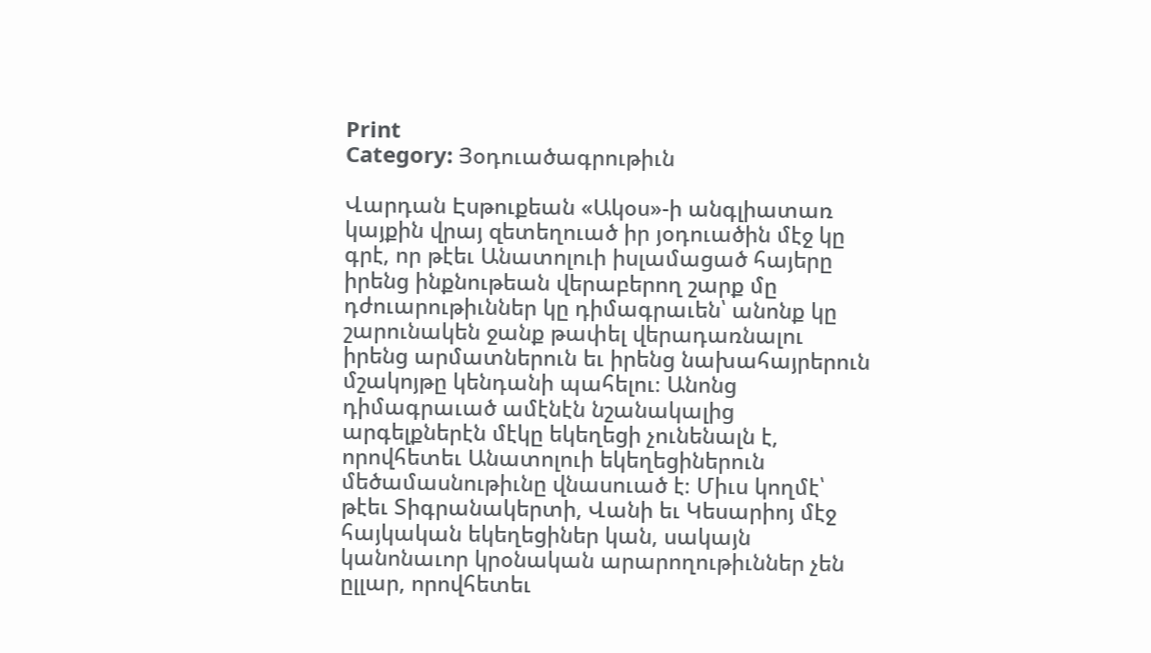Print
Category: Յօդուածագրութիւն

Վարդան Էսթուքեան «Ակօս»-ի անգլիատառ կայքին վրայ զետեղուած իր յօդուածին մէջ կը գրէ, որ թէեւ Անատոլուի իսլամացած հայերը իրենց ինքնութեան վերաբերող շարք մը դժուարութիւններ կը դիմագրաւեն՝ անոնք կը շարունակեն ջանք թափել վերադառնալու իրենց արմատներուն եւ իրենց նախահայրերուն մշակոյթը կենդանի պահելու։ Անոնց դիմագրաւած ամէնէն նշանակալից արգելքներէն մէկը եկեղեցի չունենալն է, որովհետեւ Անատոլուի եկեղեցիներուն մեծամասնութիւնը վնասուած է։ Միւս կողմէ՝ թէեւ Տիգրանակերտի, Վանի եւ Կեսարիոյ մէջ հայկական եկեղեցիներ կան, սակայն կանոնաւոր կրօնական արարողութիւններ չեն ըլլար, որովհետեւ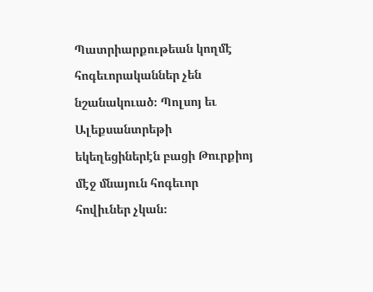Պատրիարքութեան կողմէ հոգեւորականներ չեն նշանակուած։ Պոլսոյ եւ Ալեքսանտրեթի եկեղեցիներէն բացի Թուրքիոյ մէջ մնայուն հոգեւոր հովիւներ չկան։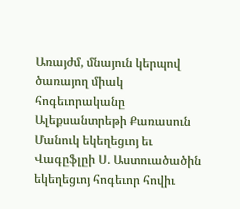Առայժմ, մնայուն կերպով ծառայող միակ հոգեւորականը Ալեքսանտրեթի Քառասուն Մանուկ եկեղեցւոյ եւ Վագըֆլըի Ս. Աստուածածին եկեղեցւոյ հոգեւոր հովիւ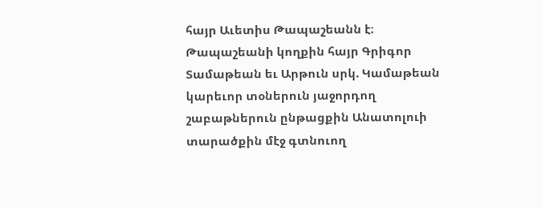հայր Աւետիս Թապաշեանն է։ Թապաշեանի կողքին հայր Գրիգոր Տամաթեան եւ Արթուն սրկ. Կամաթեան կարեւոր տօներուն յաջորդող շաբաթներուն ընթացքին Անատոլուի տարածքին մէջ գտնուող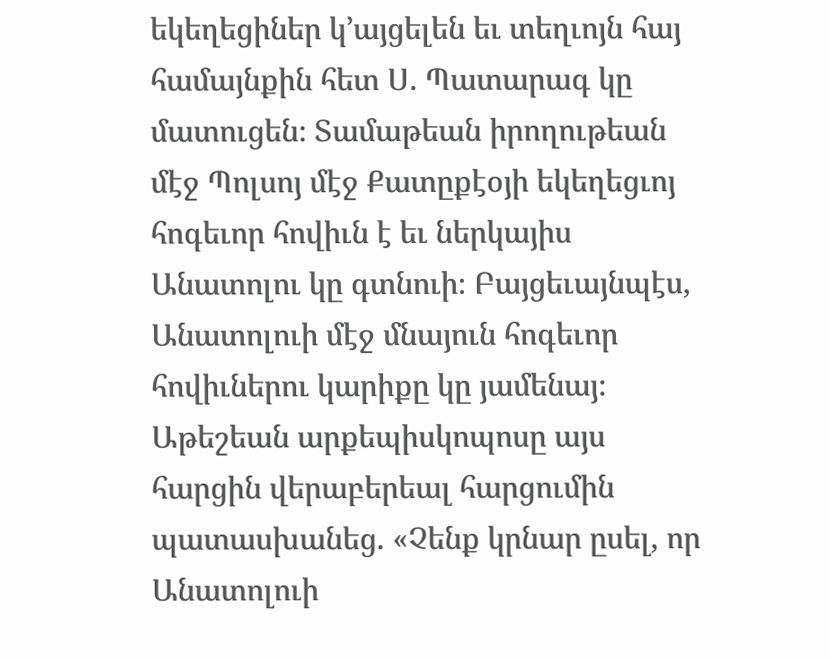եկեղեցիներ կ՚այցելեն եւ տեղւոյն հայ համայնքին հետ Ս. Պատարագ կը մատուցեն։ Տամաթեան իրողութեան մէջ Պոլսոյ մէջ Քատըքէօյի եկեղեցւոյ հոգեւոր հովիւն է եւ ներկայիս Անատոլու կը գտնուի։ Բայցեւայնպէս, Անատոլուի մէջ մնայուն հոգեւոր հովիւներու կարիքը կը յամենայ։ Աթեշեան արքեպիսկոպոսը այս հարցին վերաբերեալ հարցումին պատասխանեց. «Չենք կրնար ըսել, որ Անատոլուի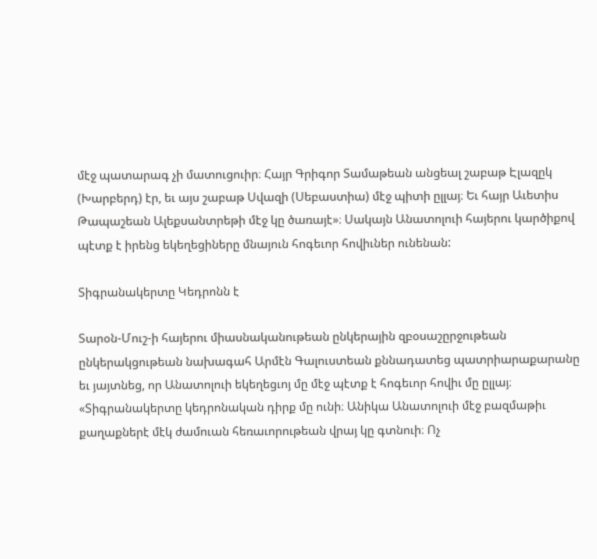մէջ պատարագ չի մատուցուիր։ Հայր Գրիգոր Տամաթեան անցեալ շաբաթ Էլազըկ (Խարբերդ) էր, եւ այս շաբաթ Սվազի (Սեբաստիա) մէջ պիտի ըլլայ։ Եւ հայր Աւետիս Թապաշեան Ալեքսանտրեթի մէջ կը ծառայէ»։ Սակայն Անատոլուի հայերու կարծիքով պէտք է իրենց եկեղեցիները մնայուն հոգեւոր հովիւներ ունենան:

Տիգրանակերտը Կեդրոնն է

Տարօն-Մուշ-ի հայերու միասնականութեան ընկերային զբօսաշըրջութեան ընկերակցութեան նախագահ Արմէն Գալուստեան քննադատեց պատրիարաքարանը եւ յայտնեց, որ Անատոլուի եկեղեցւոյ մը մէջ պէտք է հոգեւոր հովիւ մը ըլլայ։ «Տիգրանակերտը կեդրոնական դիրք մը ունի։ Անիկա Անատոլուի մէջ բազմաթիւ քաղաքներէ մէկ ժամուան հեռաւորութեան վրայ կը գտնուի։ Ոչ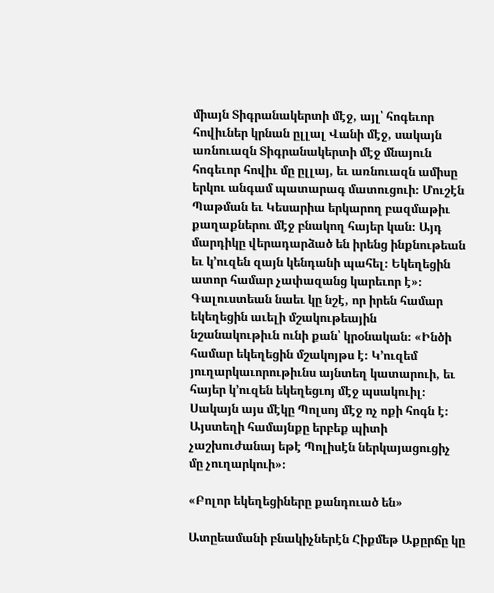միայն Տիգրանակերտի մէջ, այլ՝ հոգեւոր հովիւներ կրնան ըլլալ Վանի մէջ, սակայն առնուազն Տիգրանակերտի մէջ մնայուն հոգեւոր հովիւ մը ըլլայ, եւ առնուազն ամիսը երկու անգամ պատարագ մատուցուի։ Մուշէն Պաթման եւ Կեսարիա երկարող բազմաթիւ քաղաքներու մէջ բնակող հայեր կան։ Այդ մարդիկը վերադարձած են իրենց ինքնութեան եւ կ՚ուզեն զայն կենդանի պահել։ Եկեղեցին ատոր համար չափազանց կարեւոր է»։
Գալուստեան նաեւ կը նշէ, որ իրեն համար եկեղեցին աւելի մշակութեային նշանակութիւն ունի քան՝ կրօնական։ «Ինծի համար եկեղեցին մշակոյթս է։ Կ՚ուզեմ յուղարկաւորութիւնս այնտեղ կատարուի, եւ հայեր կ՚ուզեն եկեղեցւոյ մէջ պսակուիլ։ Սակայն այս մէկը Պոլսոյ մէջ ոչ ոքի հոգն է։ Այստեղի համայնքը երբեք պիտի չաշխուժանայ եթէ Պոլիսէն ներկայացուցիչ մը չուղարկուի»։

«Բոլոր եկեղեցիները քանդուած են»

Ատըեամանի բնակիչներէն Հիքմեթ Աքըրճը կը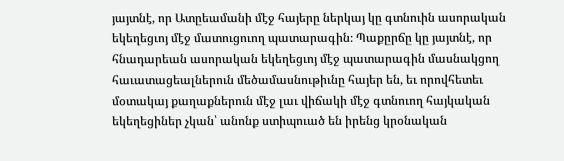յայտնէ, որ Ատըեամանի մէջ հայերը ներկայ կը գտնուին ասորական եկեղեցւոյ մէջ մատուցուող պատարագին։ Պաքըրճը կը յայտնէ, որ հնադարեան ասորական եկեղեցւոյ մէջ պատարագին մասնակցող հաւատացեալներուն մեծամասնութիւնը հայեր են, եւ որովհետեւ մօտակայ քաղաքներուն մէջ լաւ վիճակի մէջ գտնուող հայկական եկեղեցիներ չկան՝ անոնք ստիպուած են իրենց կրօնական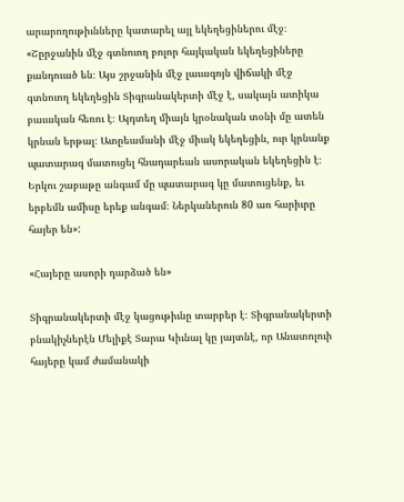արարողութիւնները կատարել այլ եկեղեցիներու մէջ։ «Շըրջանին մէջ գտնուող բոլոր հայկական եկեղեցիները քանդուած են։ Այս շրջանին մէջ լաւագոյն վիճակի մէջ գտնուող եկեղեցին Տիգրանակերտի մէջ է, սակայն ատիկա բաւական հեռու է։ Այդտեղ միայն կրօնական տօնի մը ատեն կրնան երթալ։ Ատըեամանի մէջ միակ եկեղեցին, ուր կրնանք պատարագ մատուցել հնադարեան ասորական եկեղեցին է։ Երկու շաբաթը անգամ մը պատարագ կը մատուցենք, եւ երբեմն ամիսը երեք անգամ։ Ներկաներուն 80 առ հարիւրը հայեր են»:

«Հայերը ասորի դարձած են»

Տիգրանակերտի մէջ կացութիւնը տարբեր է։ Տիգրանակերտի բնակիչներէն Մելիքէ Տարա Կիւնալ կը յայտնէ, որ Անատոլուի հայերը կամ ժամանակի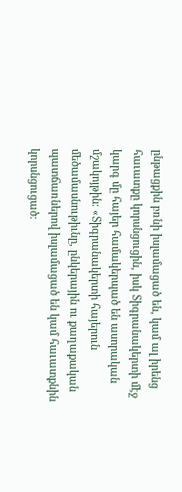ընթացքին բռնի իսլամացած են, կամ ալ իրենց հաւատքը կորսնցուցին, իսկ Տիգրանակերտի մէջ կարգ մը հայեր համակերպած են ասորական մշակոյթին։ «Տիգրանակերտի հայերուն մեծամասնութիւնը, ընկերային ու քաղաքական պատճառներով իսլամացած են կամ հաւատքնին կորսնցուցած։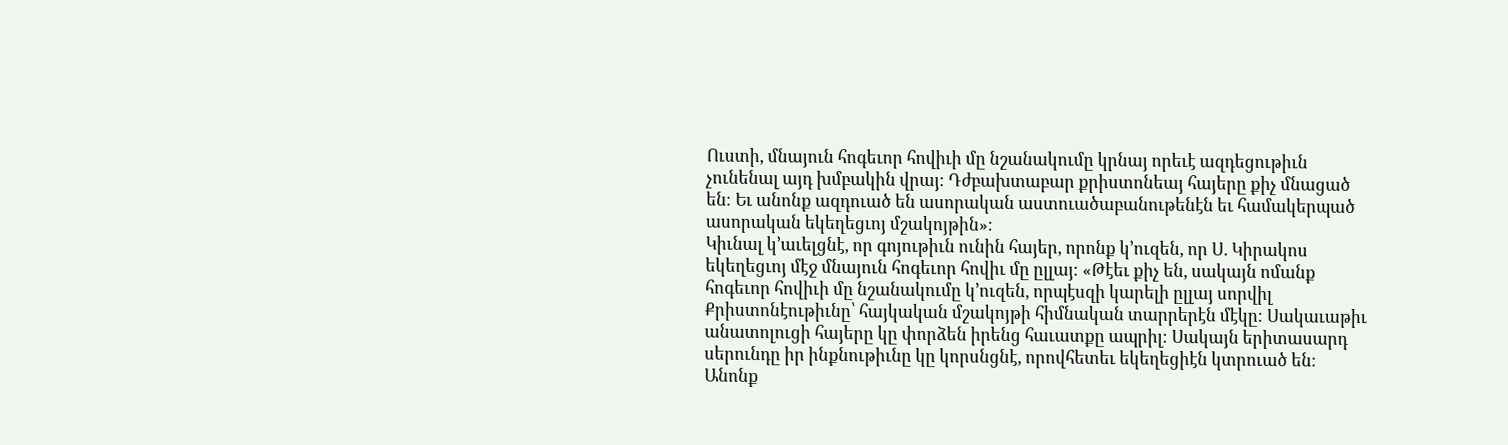Ուստի, մնայուն հոգեւոր հովիւի մը նշանակումը կրնայ որեւէ ազդեցութիւն չունենալ այդ խմբակին վրայ։ Դժբախտաբար քրիստոնեայ հայերը քիչ մնացած են։ Եւ անոնք ազդուած են ասորական աստուածաբանութենէն եւ համակերպած ասորական եկեղեցւոյ մշակոյթին»։
Կիւնալ կ՚աւելցնէ, որ գոյութիւն ունին հայեր, որոնք կ՚ուզեն, որ Ս. Կիրակոս եկեղեցւոյ մէջ մնայուն հոգեւոր հովիւ մը ըլլայ։ «Թէեւ քիչ են, սակայն ոմանք հոգեւոր հովիւի մը նշանակումը կ՚ուզեն, որպէսզի կարելի ըլլայ սորվիլ Քրիստոնէութիւնը՝ հայկական մշակոյթի հիմնական տարրերէն մէկը։ Սակաւաթիւ անատոլուցի հայերը կը փորձեն իրենց հաւատքը ապրիլ։ Սակայն երիտասարդ սերունդը իր ինքնութիւնը կը կորսնցնէ, որովհետեւ եկեղեցիէն կտրուած են։ Անոնք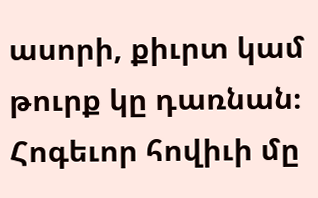ասորի, քիւրտ կամ թուրք կը դառնան։ Հոգեւոր հովիւի մը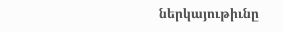ներկայութիւնը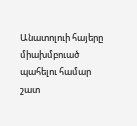Անատոլուի հայերը միախմբուած պահելու համար շատ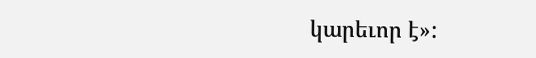կարեւոր է»: